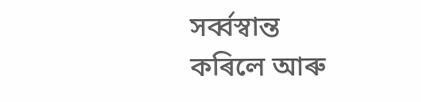সৰ্ব্বস্বান্ত
কৰিলে আৰু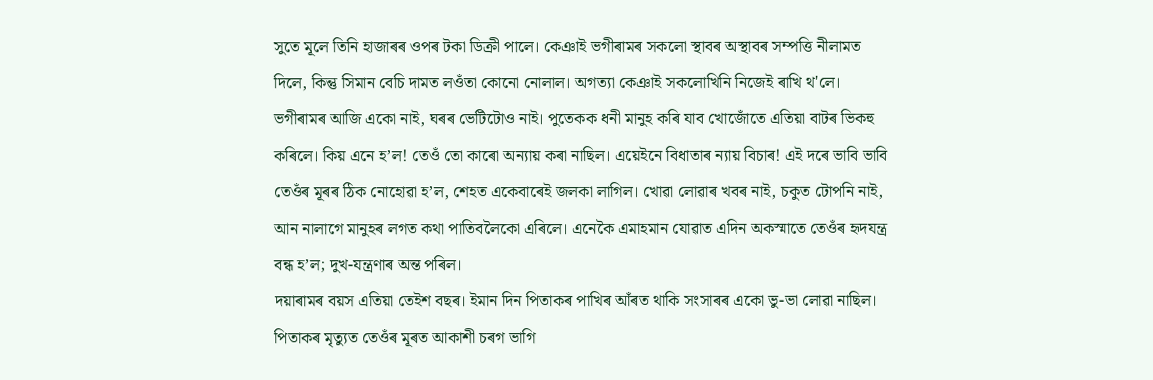সুতে মূলে তিনি হাজাৰৰ ওপৰ টকা ডিক্ৰী পালে। কেঞাই ভগীৰামৰ সকলো স্থাবৰ অস্থাবৰ সম্পত্তি নীলামত দিলে, কিন্তু সিমান বেচি দামত লওঁতা কোনো নোলাল। অগত্যা কেঞাই সকলোখিনি নিজেই ৰাখি থ'লে।
ভগীৰামৰ আজি একো নাই, ঘৰৰ ভেটিটোও নাই। পুতেকক ধনী মানুহ কৰি যাব খোজোঁতে এতিয়া বাটৰ ভিকহু কৰিলে। কিয় এনে হ’ল! তেওঁ তো কাৰো অন্যায় কৰা নাছিল। এয়েইনে বিধাতাৰ ন্যায় বিচাৰ! এই দৰে ভাবি ভাবি তেওঁৰ মূৰৰ ঠিক নোহোৱা হ’ল, শেহত একেবাৰেই জলকা লাগিল। খোৱা লোৱাৰ খবৰ নাই, চকুত টোপনি নাই, আন নালাগে মানুহৰ লগত কথা পাতিবলৈকো এৰিলে। এনেকৈ এমাহমান যোৱাত এদিন অকস্মাতে তেওঁৰ হৃদযন্ত্ৰ বন্ধ হ’ল; দুখ-যন্ত্ৰণাৰ অন্ত পৰিল।
দয়াৰামৰ বয়স এতিয়া তেইশ বছৰ। ইমান দিন পিতাকৰ পাখিৰ আঁৰত থাকি সংসাৰৰ একো ভু-ভা লোৱা নাছিল। পিতাকৰ মৃত্যুত তেওঁৰ মূৰত আকাশী চৰগ ভাগি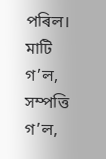পৰিল। মাটি গ’ল, সম্পত্তি গ’ল,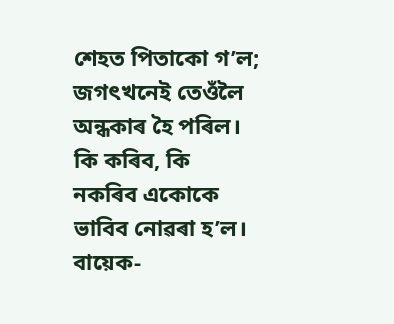শেহত পিতাকো গ’ল; জগৎখনেই তেওঁলৈ অন্ধকাৰ হৈ পৰিল। কি কৰিব, কি নকৰিব একোকে ভাবিব নোৱৰা হ’ল। বায়েক-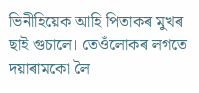ভিনীহিয়েক আহি পিতাকৰ মুখৰ ছাই গুচালে। তেওঁলোকৰ লগতে দয়াৰামকো লৈ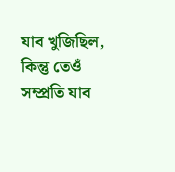যাব খুজিছিল, কিন্তু তেওঁ সম্প্ৰতি যাব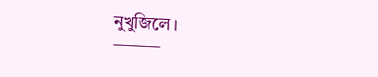নুখুজিলে।
⸻